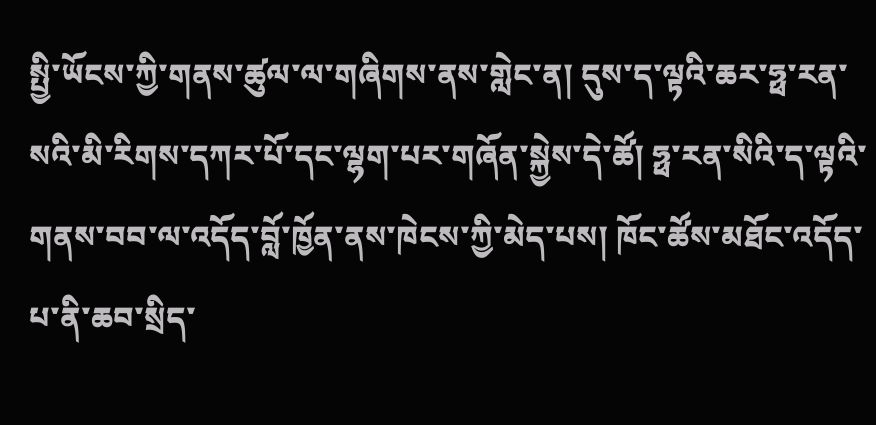སྤྱི་ཡོངས་ཀྱི་གནས་ཚུལ་ལ་གཞིགས་ནས་གླེང་ན། དུས་ད་ལྟའི་ཆར་ཧྥ་རན་སའི་མི་རིགས་དཀར་པོ་དང་ལྷག་པར་གཞོན་སྐྱེས་དེ་ཚོ། ཧྥ་རན་སིའི་ད་ལྟའི་གནས་བབ་ལ་འདོད་བློ་ཁྱོན་ནས་ཁེངས་ཀྱི་མེད་པས། ཁོང་ཚོས་མཐོང་འདོད་པ་ནི་ཆབ་སྲིད་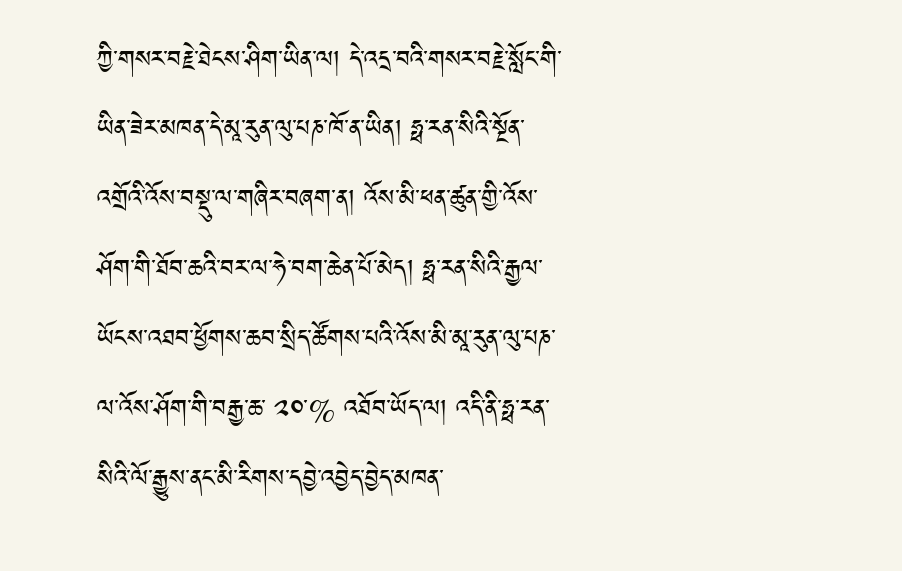ཀྱི་གསར་བརྗེ་ཐེངས་ཤིག་ཡིན་ལ། དེ་འདྲ་བའི་གསར་བརྗེ་སློང་གི་ཡིན་ཟེར་མཁན་དེ་མཱ་རུན་ལུ་པཎ་ཁོ་ན་ཡིན། ཧྥ་རན་སིའི་སྔོན་འགྲོའི་འོས་བསྡུ་ལ་གཞིར་བཞག་ན། འོས་མི་ཕན་ཚུན་གྱི་འོས་ཤོག་གི་ཐོབ་ཆའི་བར་ལ་ཧེ་བག་ཆེན་པོ་མེད། ཧྥ་རན་སིའི་རྒྱལ་ཡོངས་འཐབ་ཕྱོགས་ཆབ་སྲིད་ཚོགས་པའི་འོས་མི་མཱ་རུན་ལུ་པཎ་ལ་འོས་ཤོག་གི་བརྒྱ་ཆ་ ༢༠་% འཐོབ་ཡོད་ལ། འདི་ནི་ཧྥ་རན་སིའི་ལོ་རྒྱུས་ནང་མི་རིགས་དབྱེ་འབྱེད་བྱེད་མཁན་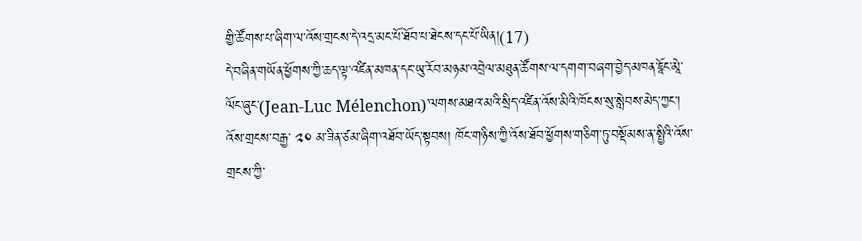གྱི་ཚོགས་པ་ཞིག་ལ་འོས་གྲངས་དེ་འདྲ་མང་པོ་ཐོབ་པ་ཐེངས་དང་པོ་ཡིན།(17)
དེ་བཞིན་གཡོན་ཕྱོགས་ཀྱི་ཆད་ལྟ་འཛིན་མཁན་དང་ཡུ་རོབ་མཉམ་འབྲེལ་མཐུན་ཚོགས་ལ་དགག་བཞག་བྱེད་མཁན་ཇཱོང་མཱེ་ལོང་ཞུང་(Jean-Luc Mélenchon)་ལགས་མཐའ་མའི་སྲིད་འཛིན་འོས་མིའི་ཁོངས་སུ་སླེབས་མེད་ཀྱང་། འོས་གྲངས་བརྒྱ་ ༢༠ མ་ཟིན་ཙམ་ཞིག་འཐོབ་ཡོད་སྟབས། ཁོང་གཉིས་ཀྱི་འོས་ཐོབ་ཕྱོགས་གཅིག་ཏུ་བསྡོམས་ན་སྤྱིའི་འོས་གྲངས་ཀྱི་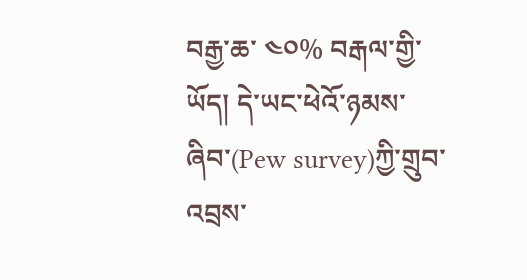བརྒྱ་ཆ་ ༤༠% བརྒལ་གྱི་ཡོད། དེ་ཡང་ཕེའོ་ཉམས་ཞིབ་(Pew survey)ཀྱི་གྲུབ་འབྲས་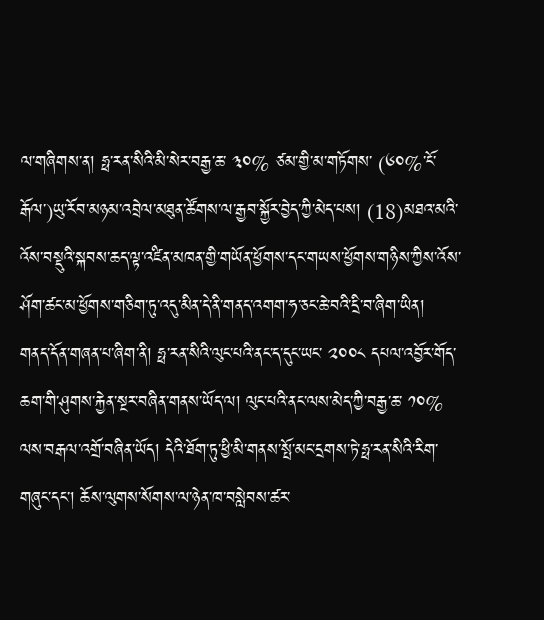ལ་གཞིགས་ན། ཧྥ་རན་སིའི་མི་སེར་བརྒྱ་ཆ་ ༣༠% ཙམ་གྱི་མ་གཏོགས་ (༦༠%་ངོ་རྒོལ་)ཡུ་རོབ་མཉམ་འབྲེལ་མཐུན་ཚོགས་ལ་རྒྱབ་སྐྱོར་བྱེད་ཀྱི་མེད་པས། (18)མཐའ་མའི་འོས་བསྡུའི་སྐབས་ཆད་ལྟ་འཛིན་མཁན་གྱི་གཡོན་ཕྱོགས་དང་གཡས་ཕྱོགས་གཉིས་ཀྱིས་འོས་ཤོག་ཚང་མ་ཕྱོགས་གཅིག་ཏུ་འདུ་མིན་དེ་ནི་གནད་འགག་ཧ་ཅང་ཆེ་བའི་དྲི་བ་ཞིག་ཡིན།
གནད་དོན་གཞན་པ་ཞིག་ནི། ཧྥ་རན་སིའི་ལུང་པའི་ནང་ད་དུང་ཡང་ ༢༠༠༨ དཔལ་འབྱོར་གོད་ཆག་གི་ཤུགས་རྐྱེན་སྔར་བཞིན་གནས་ཡོད་ལ། ལུང་པའི་ནང་ལས་མེད་ཀྱི་བརྒྱ་ཆ་ ༡༠% ལས་བརྒལ་འགྲོ་བཞིན་ཡོད། དེའི་ཐོག་ཏུ་ཕྱི་མི་གནས་སྤོ་མང་དྲགས་ཏེ་ཧྥ་རན་སིའི་རིག་གཞུང་དང་། ཆོས་ལུགས་སོགས་ལ་ཉེན་ཁ་བསླེབས་ཚར་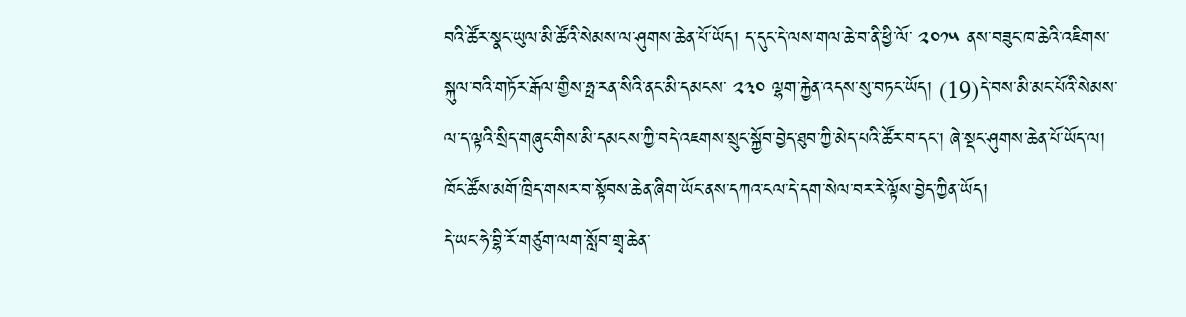བའི་ཚོར་སྣང་ཡུལ་མི་ཚོའི་སེམས་ལ་ཤུགས་ཆེན་པོ་ཡོད། ད་དུང་དེ་ལས་གལ་ཆེ་བ་ནི་ཕྱི་ལོ་ ༢༠༡༥ ནས་བཟུང་ཁ་ཆེའི་འཇིགས་སྐུལ་བའི་གཏོར་རྒོལ་གྱིས་ཧྥ་རན་སིའི་ནང་མི་དམངས་ ༢༣༠ ལྷག་རྐྱེན་འདས་སུ་བཏང་ཡོད། (19)དེ་བས་མི་མང་པོའི་སེམས་ལ་ད་ལྟའི་སྲིད་གཞུང་གིས་མི་དམངས་ཀྱི་བདེ་འཇགས་སྲུང་སྐྱོབ་བྱེད་ཐུབ་ཀྱི་མེད་པའི་ཚོར་བ་དང་། ཞེ་སྡང་ཤུགས་ཆེན་པོ་ཡོད་ལ། ཁོང་ཚོས་མགོ་ཁྲིད་གསར་བ་སྟོབས་ཆེན་ཞིག་ཡོང་ནས་དཀའ་ངལ་དེ་དག་སེལ་བར་རེ་ལྟོས་བྱེད་ཀྱིན་ཡོད།
དེ་ཡང་ཧེ་བྷི་རོ་གཙུག་ལག་སློབ་གྲྭ་ཆེན་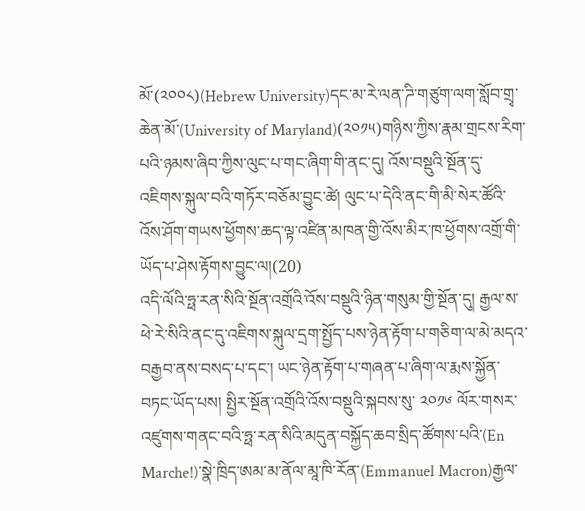མོ་(༢༠༠༨)(Hebrew University)དང་མ་རེ་ལན་ཌི་གཙུག་ལག་སློབ་གྲྭ་ཆེན་མོ་(University of Maryland)(༢༠༡༥)གཉིས་ཀྱིས་རྣམ་གྲངས་རིག་པའི་ཉམས་ཞིབ་ཀྱིས་ལུང་པ་གང་ཞིག་གི་ནང་དུ། འོས་བསྡུའི་སྔོན་དུ་འཇིགས་སྐུལ་བའི་གཏོར་བཅོམ་བྱུང་ཚེ། ལུང་པ་དེའི་ནང་གི་མི་སེར་ཚོའི་འོས་ཤོག་གཡས་ཕྱོགས་ཆད་ལྟ་འཛིན་མཁན་གྱི་འོས་མིར་ཁ་ཕྱོགས་འགྲོ་གི་ཡོད་པ་ཤེས་རྟོགས་བྱུང་ལ།(20)
འདི་ལོའི་ཧྥ་རན་སིའི་སྔོན་འགྲོའི་འོས་བསྡུའི་ཉིན་གསུམ་གྱི་སྔོན་དུ། རྒྱལ་ས་ཕེ་རེ་སིའི་ནང་དུ་འཇིགས་སྐུལ་དྲག་སྤྱོད་པས་ཉེན་རྟོག་པ་གཅིག་ལ་མེ་མདའ་བརྒྱབ་ནས་བསད་པ་དང་། ཡང་ཉེན་རྟོག་པ་གཞན་པ་ཞིག་ལ་རྨས་སྐྱོན་བཏང་ཡོད་པས། སྤྱིར་སྔོན་འགྲོའི་འོས་བསྡུའི་སྐབས་སུ་ ༢༠༡༦ ལོར་གསར་འཛུགས་གནང་བའི་ཧྥ་རན་སིའི་མདུན་བསྐྱོད་ཆབ་སྲིད་ཚོགས་པའི་(En Marche!)་སྣེ་ཁྲིད་ཨམ་མ་ནོལ་མཱ་ཁི་རོན་(Emmanuel Macron)རྒྱལ་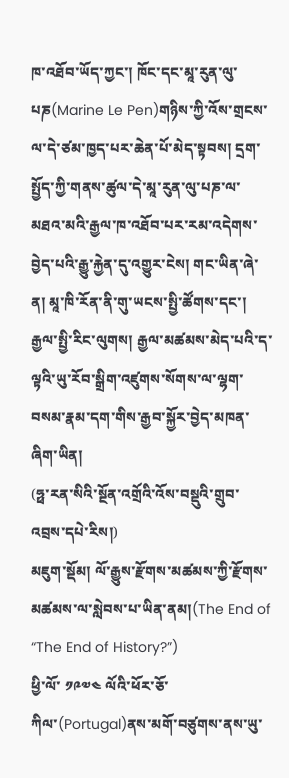ཁ་འཐོབ་ཡོད་ཀྱང་། ཁོང་དང་མཱ་རུན་ལུ་པཎ(Marine Le Pen)གཉིས་ཀྱི་འོས་གྲངས་ལ་དེ་ཙམ་ཁྱད་པར་ཆེན་པོ་མེད་སྟབས། དྲག་སྤྱོད་ཀྱི་གནས་ཚུལ་དེ་མཱ་རུན་ལུ་པཎ་ལ་མཐའ་མའི་རྒྱལ་ཁ་འཐོབ་པར་རམ་འདེགས་བྱེད་པའི་རྒྱུ་རྐྱེན་དུ་འགྱུར་ངེས། གང་ཡིན་ཞེ་ན། མཱ་ཁི་རོན་ནི་གུ་ཡངས་སྤྱི་ཚོགས་དང་། རྒྱལ་སྤྱི་རིང་ལུགས། རྒྱལ་མཚམས་མེད་པའི་ད་ལྟའི་ཡུ་རོབ་སྒྲིག་འཛུགས་སོགས་ལ་ལྷག་བསམ་རྣམ་དག་གིས་རྒྱབ་སྐྱོར་བྱེད་མཁན་ཞིག་ཡིན།
(ཧྥ་རན་སིའི་སྔོན་འགྲོའི་འོས་བསྡུའི་གྲུབ་འབྲས་དཔེ་རིས།)
མཇུག་སྡོམ། ལོ་རྒྱུས་རྫོགས་མཚམས་ཀྱི་རྫོགས་མཚམས་ལ་སླེབས་པ་ཡིན་ནམ།(The End of “The End of History?”)
ཕྱི་ལོ་ ༡༩༧༤ ལོའི་ཕོར་ཅོ་ཀིལ་(Portugal)ནས་མགོ་བཙུགས་ནས་ཡུ་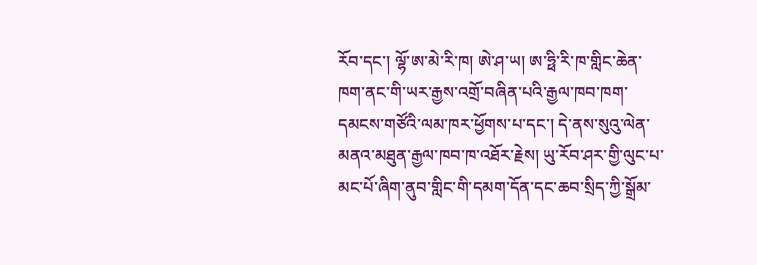རོབ་དང་། ལྷོ་ཨ་མེ་རི་ཁ། ཨེ་ཤ་ཡ། ཨ་ཧྥི་རི་ཁ་གླིང་ཆེན་ཁག་ནང་གི་ཡར་རྒྱས་འགྲོ་བཞིན་པའི་རྒྱལ་ཁབ་ཁག་དམངས་གཙོའི་ལམ་ཁར་ཕྱོགས་པ་དང་། དེ་ནས་སུའུ་ལེན་མནའ་མཐུན་རྒྱལ་ཁབ་ཁ་འཐོར་རྗེས། ཡུ་རོབ་ཤར་གྱི་ལུང་པ་མང་པོ་ཞིག་ནུབ་གླིང་གི་དམག་དོན་དང་ཆབ་སྲིད་ཀྱི་སྒྲོམ་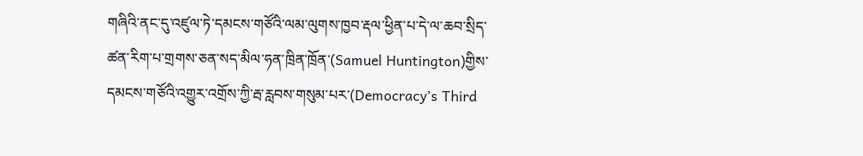གཞིའི་ནང་དུ་འཛུལ་ཏེ་དམངས་གཙོའི་ལམ་ལུགས་ཁྱབ་རྡལ་ཕྱིན་པ་དེ་ལ་ཆབ་སྲིད་ཚན་རིག་པ་གྲགས་ཅན་སད་མིལ་ཧན་ཁྲིན་ཁྲོན་(Samuel Huntington)གྱིས་དམངས་གཙོའི་འགྱུར་འགྲོས་ཀྱི་རྦ་རླབས་གསུམ་པར་(Democracy’s Third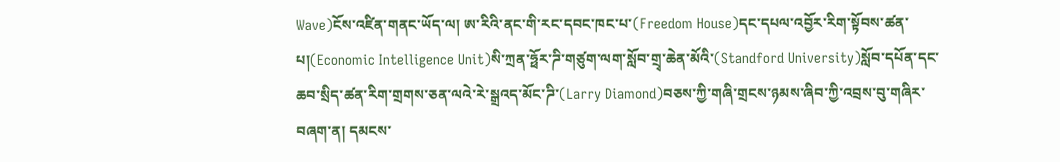Wave)ངོས་འཛིན་གནང་ཡོད་ལ། ཨ་རིའི་ནང་གི་རང་དབང་ཁང་པ་(Freedom House)དང་དཔལ་འབྱོར་རིག་སྟོབས་ཚན་པ།(Economic Intelligence Unit)སི་ཀྲན་ཧྥོར་ཌི་གཙུག་ལག་སློབ་གྲྭ་ཆེན་མོའི་(Standford University)སློབ་དཔོན་དང་ཆབ་སྲིད་ཚན་རིག་གྲགས་ཅན་ལའེ་རེ་སྒྲའད་མོང་ཌི་(Larry Diamond)བཅས་ཀྱི་གཞི་གྲངས་ཉམས་ཞིབ་ཀྱི་འབྲས་བུ་གཞིར་བཞག་ན། དམངས་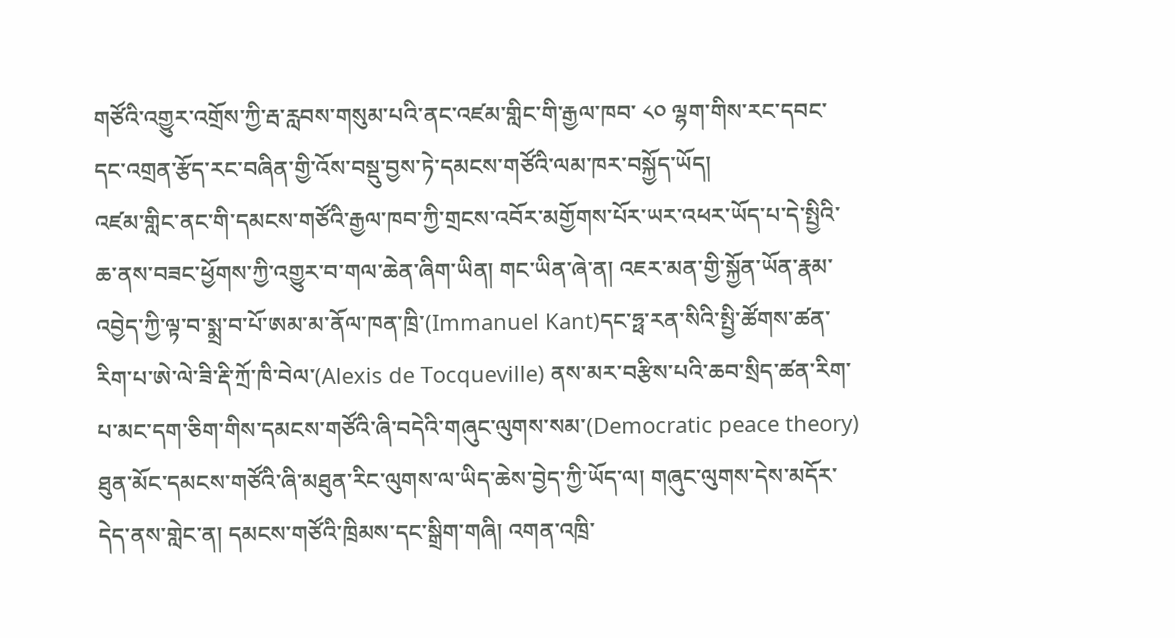གཙོའི་འགྱུར་འགྲོས་ཀྱི་རྦ་རླབས་གསུམ་པའི་ནང་འཛམ་གླིང་གི་རྒྱལ་ཁབ་ ༨༠ ལྷག་གིས་རང་དབང་དང་འགྲན་རྩོད་རང་བཞིན་གྱི་འོས་བསྡུ་བྱས་ཏེ་དམངས་གཙོའི་ལམ་ཁར་བསྐྱོད་ཡོད།
འཛམ་གླིང་ནང་གི་དམངས་གཙོའི་རྒྱལ་ཁབ་ཀྱི་གྲངས་འབོར་མགྱོགས་པོར་ཡར་འཕར་ཡོད་པ་དེ་སྤྱིའི་ཆ་ནས་བཟང་ཕྱོགས་ཀྱི་འགྱུར་བ་གལ་ཆེན་ཞིག་ཡིན། གང་ཡིན་ཞེ་ན། འཇར་མན་གྱི་སྐྱོན་ཡོན་རྣམ་འབྱེད་ཀྱི་ལྟ་བ་སྨྲ་བ་པོ་ཨམ་མ་ནོལ་ཁན་ཁྲི་(Immanuel Kant)དང་ཧྥ་རན་སིའི་སྤྱི་ཚོགས་ཚན་རིག་པ་ཨེ་ལེ་ཟི་རྡི་ཀྲོ་ཁི་བེལ་(Alexis de Tocqueville) ནས་མར་བརྩིས་པའི་ཆབ་སྲིད་ཚན་རིག་པ་མང་དག་ཅིག་གིས་དམངས་གཙོའི་ཞི་བདེའི་གཞུང་ལུགས་སམ་(Democratic peace theory) ཐུན་མོང་དམངས་གཙོའི་ཞི་མཐུན་རིང་ལུགས་ལ་ཡིད་ཆེས་བྱེད་ཀྱི་ཡོད་ལ། གཞུང་ལུགས་དེས་མདོར་དེད་ནས་གླེང་ན། དམངས་གཙོའི་ཁྲིམས་དང་སྒྲིག་གཞི། འགན་འཁྲི་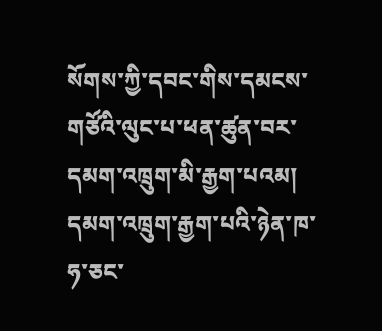སོགས་ཀྱི་དབང་གིས་དམངས་གཙོའི་ལུང་པ་ཕན་ཚུན་བར་དམག་འཁྲུག་མི་རྒྱག་པའམ། དམག་འཁྲུག་རྒྱག་པའི་ཉེན་ཁ་ཧ་ཅང་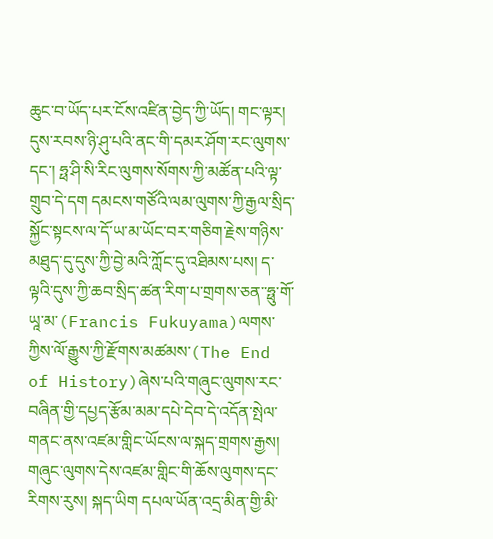ཆུང་བ་ཡོད་པར་ངོས་འཛིན་བྱེད་ཀྱི་ཡོད། གང་ལྟར། དུས་རབས་ཉི་ཤུ་པའི་ནང་གི་དམར་ཤོག་རང་ལུགས་དང་། ཧྥ་ཤི་སི་རིང་ལུགས་སོགས་ཀྱི་མཚོན་པའི་ལྟ་གྲུབ་དེ་དག དམངས་གཙོའི་ལམ་ལུགས་ཀྱི་རྒྱལ་སྲིད་སྐྱོང་སྟངས་ལ་དོ་ཡ་མ་ཡོང་བར་གཅིག་རྗེས་གཉིས་མཐུད་དུ་དུས་ཀྱི་བྱེ་མའི་ཀློང་དུ་འཐིམས་པས། ད་ལྟའི་དུས་ཀྱི་ཆབ་སྲིད་ཚན་རིག་པ་གྲགས་ཅན་་ཧྥུ་གོ་ཡཱ་མ་(Francis Fukuyama)ལགས་ཀྱིས་ལོ་རྒྱུས་ཀྱི་རྫོགས་མཚམས་(The End of History)ཞེས་པའི་གཞུང་ལུགས་རང་བཞིན་གྱི་དཔྱད་རྩོམ་མམ་དཔེ་དེབ་དེ་འདོན་སྤེལ་གནང་ནས་འཛམ་གླིང་ཡོངས་ལ་སྐད་གྲགས་རྒྱས། གཞུང་ལུགས་དེས་འཛམ་གླིང་གི་ཆོས་ལུགས་དང་རིགས་རུས། སྐད་ཡིག དཔལ་ཡོན་འདྲ་མིན་གྱི་མི་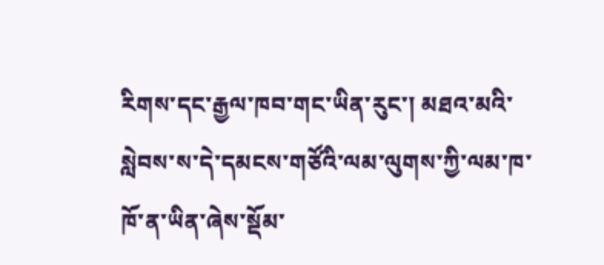རིགས་དང་རྒྱལ་ཁབ་གང་ཡིན་རུང་། མཐའ་མའི་སླེབས་ས་དེ་དམངས་གཙོའི་ལམ་ལུགས་ཀྱི་ལམ་ཁ་ཁོ་ན་ཡིན་ཞེས་སྡོམ་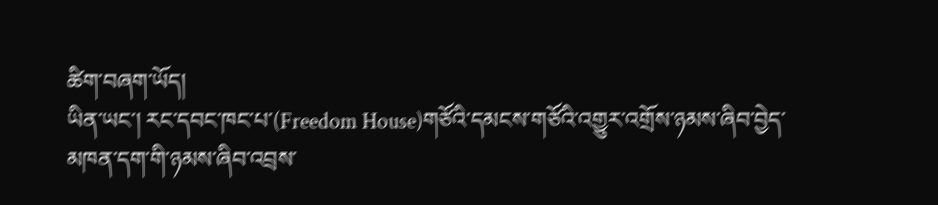ཚིག་བཞག་ཡོད།
ཡིན་ཡང་། རང་དབང་ཁང་པ་(Freedom House)གཙོའི་དམངས་གཙོའི་འགྱུར་འགྲོས་ཉམས་ཞིབ་བྱེད་མཁན་དག་གི་ཉམས་ཞིབ་འབྲས་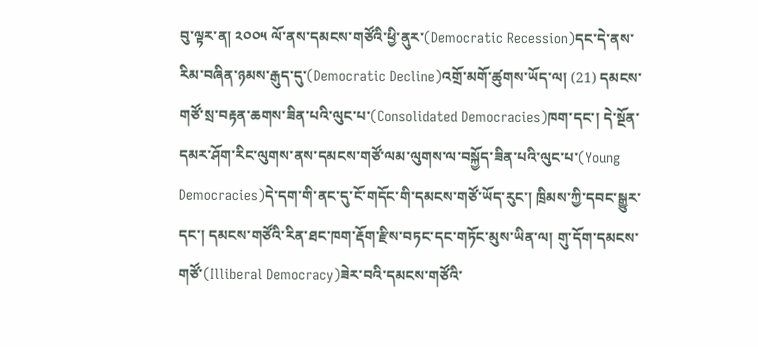བུ་ལྟར་ན། ༢༠༠༥ ལོ་ནས་དམངས་གཙོའི་ཕྱི་ནུར་(Democratic Recession)དང་དེ་ནས་རིམ་བཞིན་ཉམས་རྒུད་དུ་(Democratic Decline)འགྲོ་མགོ་ཚུགས་ཡོད་ལ། (21) དམངས་གཙོ་སྲ་བརྟན་ཆགས་ཟིན་པའི་ལུང་པ་(Consolidated Democracies)ཁག་དང་། དེ་སྔོན་དམར་ཤོག་རིང་ལུགས་ནས་དམངས་གཙོ་ལམ་ལུགས་ལ་བསྐྱོད་ཟིན་པའི་ལུང་པ་(Young Democracies)དེ་དག་གི་ནང་དུ་ངོ་གདོང་གི་དམངས་གཙོ་ཡོད་རུང་། ཁྲིམས་ཀྱི་དབང་སྒྱུར་དང་། དམངས་གཙོའི་རིན་ཐང་ཁག་རྡོག་རྫིས་བཏང་དང་གཏོང་མུས་ཡིན་ལ། གུ་དོག་དམངས་གཙོ་(Illiberal Democracy)ཟེར་བའི་དམངས་གཙོའི་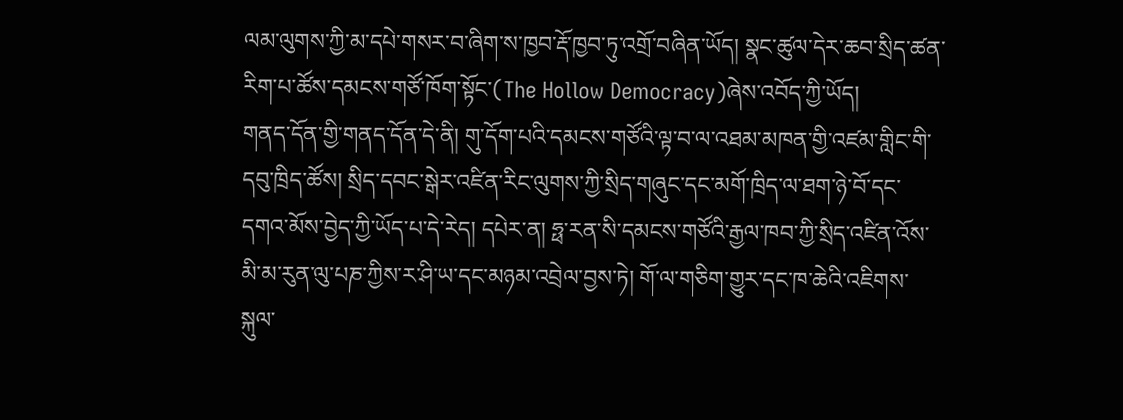ལམ་ལུགས་ཀྱི་མ་དཔེ་གསར་བ་ཞིག་ས་ཁྱབ་རྡོ་ཁྱབ་ཏུ་འགྲོ་བཞིན་ཡོད། སྣང་ཚུལ་དེར་ཆབ་སྲིད་ཚན་རིག་པ་ཚོས་དམངས་གཙོ་ཁོག་སྟོང་(The Hollow Democracy)ཞེས་འབོད་ཀྱི་ཡོད།
གནད་དོན་གྱི་གནད་དོན་དེ་ནི། གུ་དོག་པའི་དམངས་གཙོའི་ལྟ་བ་ལ་འཐམ་མཁན་གྱི་འཛམ་གླིང་གི་དབུ་ཁྲིད་ཚོས། སྲིད་དབང་སྒེར་འཛིན་རིང་ལུགས་ཀྱི་སྲིད་གཞུང་དང་མགོ་ཁྲིད་ལ་ཐག་ཉེ་བོ་དང་དགའ་མོས་བྱེད་ཀྱི་ཡོད་པ་དེ་རེད། དཔེར་ན། ཧྥ་རན་སི་དམངས་གཙོའི་རྒྱལ་ཁབ་ཀྱི་སྲིད་འཛིན་འོས་མི་མ་རུན་ལུ་པཎ་ཀྱིས་ར་ཤི་ཡ་དང་མཉམ་འབྲེལ་བྱས་ཏེ། གོ་ལ་གཅིག་གྱུར་དང་ཁ་ཆེའི་འཇིགས་སྐུལ་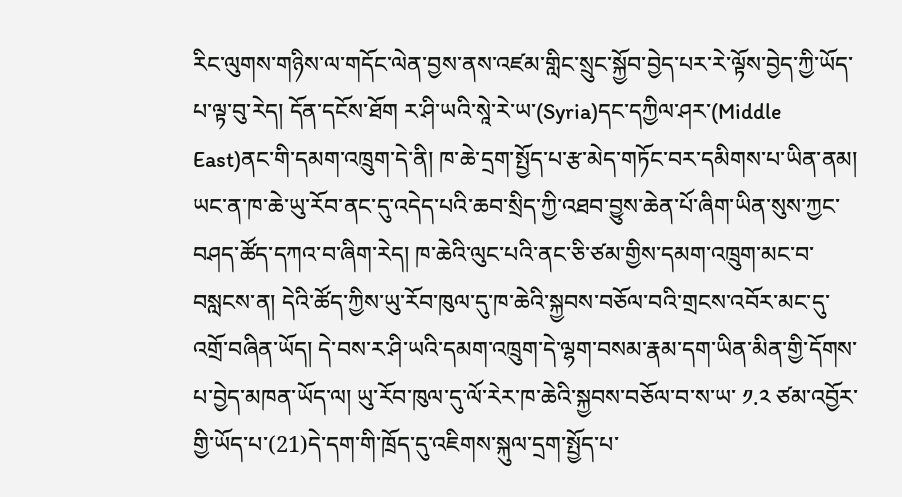རིང་ལུགས་གཉིས་ལ་གདོང་ལེན་བྱས་ནས་འཛམ་གླིང་སྲུང་སྐྱོབ་བྱེད་པར་རེ་ལྟོས་བྱེད་ཀྱི་ཡོད་པ་ལྟ་བུ་རེད། དོན་དངོས་ཐོག ར་ཤི་ཡའི་སཱེ་རེ་ཡ་(Syria)དང་དཀྱིལ་ཤར་(Middle East)ནང་གི་དམག་འཁྲུག་དེ་ནི། ཁ་ཆེ་དྲག་སྤྱོད་པ་རྩ་མེད་གཏོང་བར་དམིགས་པ་ཡིན་ནམ། ཡང་ན་ཁ་ཆེ་ཡུ་རོབ་ནང་དུ་འདེད་པའི་ཆབ་སྲིད་ཀྱི་འཐབ་བྱུས་ཆེན་པོ་ཞིག་ཡིན་སུས་ཀྱང་བཤད་ཚོད་དཀའ་བ་ཞིག་རེད། ཁ་ཆེའི་ལུང་པའི་ནང་ཅི་ཙམ་གྱིས་དམག་འཁྲུག་མང་བ་བསླངས་ན། དེའི་ཚོད་ཀྱིས་ཡུ་རོབ་ཁུལ་དུ་ཁ་ཆེའི་སྐྱབས་བཅོལ་བའི་གྲངས་འབོར་མང་དུ་འགྲོ་བཞིན་ཡོད། དེ་བས་ར་ཤི་ཡའི་དམག་འཁྲུག་དེ་ལྷག་བསམ་རྣམ་དག་ཡིན་མིན་གྱི་དོགས་པ་བྱེད་མཁན་ཡོད་ལ། ཡུ་རོབ་ཁུལ་དུ་ལོ་རེར་ཁ་ཆེའི་སྐྱབས་བཅོལ་བ་ས་ཡ་ ༡.༢ ཙམ་འབྱོར་གྱི་ཡོད་པ་(21)དེ་དག་གི་ཁྲོད་དུ་འཇིགས་སྐུལ་དྲག་སྤྱོད་པ་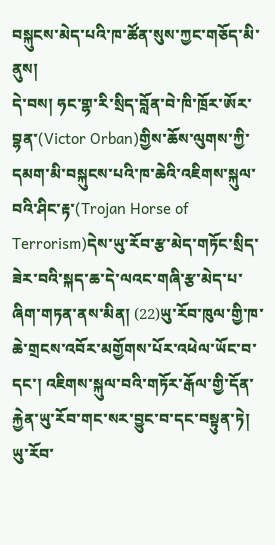བསྐུངས་མེད་པའི་ཁ་ཚོན་སུས་ཀྱང་གཅོད་མི་ནུས།
དེ་བས། ཧང་གྷ་རི་སྲིད་བློན་བེ་ཁི་ཁྲོར་ཨོར་བྷན་(Victor Orban)གྱིས་ཆོས་ལུགས་ཀྱི་དམག་མི་བསྐུངས་པའི་ཁ་ཆེའི་འཇིགས་སྐུལ་བའི་ཤིང་རྟ་(Trojan Horse of Terrorism)དེས་ཡུ་རོབ་རྩ་མེད་གཏོང་སྲིད་ཟེར་བའི་སྐད་ཆ་དེ་ལའང་གཞི་རྩ་མེད་པ་ཞིག་གཏན་ནས་མིན། (22)ཡུ་རོབ་ཁུལ་གྱི་ཁ་ཆེ་གྲངས་འབོར་མགྱོགས་པོར་འཕེལ་ཡོང་བ་དང་། འཇིགས་སྐུལ་བའི་གཏོར་རྒོལ་གྱི་དོན་རྐྱེན་ཡུ་རོབ་གང་སར་བྱུང་བ་དང་བསྟུན་ཏེ། ཡུ་རོབ་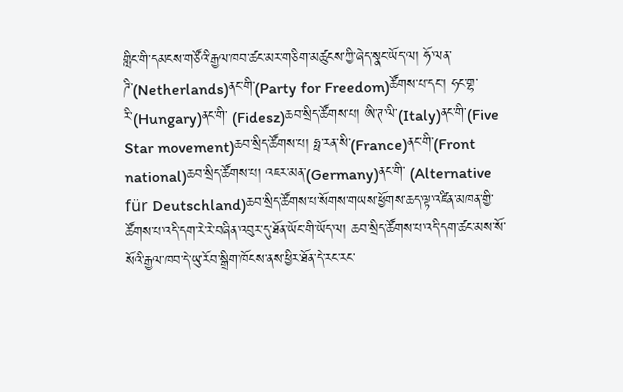གླིང་གི་དམངས་གཙོའི་རྒྱལ་ཁབ་ཚང་མར་གཅིག་མཚུངས་ཀྱི་ཞེད་སྣང་ཡོད་ལ། ཧོ་ལན་ཌི་(Netherlands)ནང་གི་(Party for Freedom)ཚོགས་པ་དང་། ཧང་གྷ་རི་(Hungary)ནང་གི་ (Fidesz)ཆབ་སྲིད་ཚོགས་པ། ཨི་ཊ་ལི་(Italy)ནང་གི་(Five Star movement)ཆབ་སྲིད་ཚོགས་པ། ཧྥ་རན་སི་(France)ནང་གི་(Front national)ཆབ་སྲིད་ཚོགས་པ། འཇར་མན་(Germany)ནང་གི་ (Alternative für Deutschland)ཆབ་སྲིད་ཚོགས་པ་སོགས་གཡས་ཕྱོགས་ཆད་ལྟ་འཛིན་མཁན་གྱི་ཚོགས་པ་འདི་དག་རེ་རེ་བཞིན་འབུར་དུ་ཐོན་ཡོང་གི་ཡོད་ལ། ཆབ་སྲིད་ཚོགས་པ་འདི་དག་ཚང་མས་སོ་སོའི་རྒྱལ་ཁབ་དེ་ཡུ་རོབ་སྒྲིག་ཁོངས་ནས་ཕྱིར་ཐོན་དེ་རང་རང་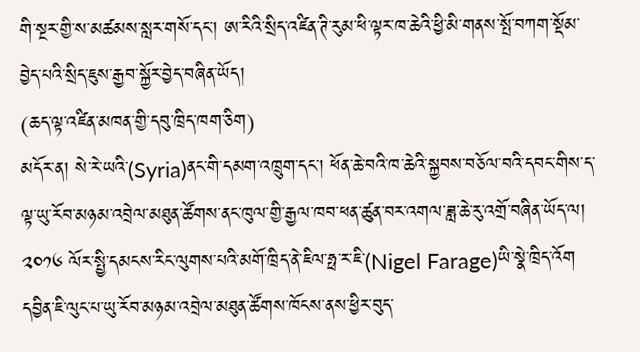གི་སྔར་གྱི་ས་མཚམས་སླར་གསོ་དང་། ཨ་རིའི་སྲིད་འཛིན་ཊི་རུམ་ཕི་ལྟར་ཁ་ཆེའི་ཕྱི་མི་གནས་སྤོ་བཀག་སྡོམ་བྱེད་པའི་སྲིད་ཇུས་རྒྱབ་སྐྱོར་བྱེད་བཞིན་ཡོད།
(ཆད་ལྟ་འཛིན་མཁན་གྱི་དབུ་ཁྲིད་ཁག་ཅིག)
མདོར་ན། སེ་རེ་ཡའི་(Syria)ནང་གི་དམག་འཁྲུག་དང་། ཕོན་ཆེ་བའི་ཁ་ཆེའི་སྐྱབས་བཅོལ་བའི་དབང་གིས་ད་ལྟ་ཡུ་རོབ་མཉམ་འབྲེལ་མཐུན་ཚོགས་ནང་ཁུལ་གྱི་རྒྱལ་ཁབ་ཕན་ཚུན་བར་འགལ་ཟླ་ཆེ་རུ་འགྲོ་བཞིན་ཡོད་ལ། ༢༠༡༦ ལོར་སྤྱི་དམངས་རིང་ལུགས་པའི་མགོ་ཁྲིད་ནེ་ཇིལ་ཧྥ་ར་ཇི་(Nigel Farage)ཡི་སྣེ་ཁྲིད་འོག དབྱིན་ཇི་ལུང་པ་ཡུ་རོབ་མཉམ་འབྲེལ་མཐུན་ཚོགས་ཁོངས་ནས་ཕྱིར་བུད་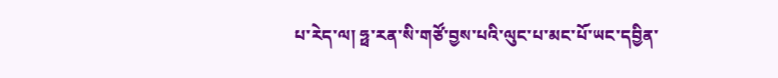པ་རེད་ལ། ཧྥ་རན་སི་གཙོ་བྱས་པའི་ལུང་པ་མང་པོ་ཡང་དབྱིན་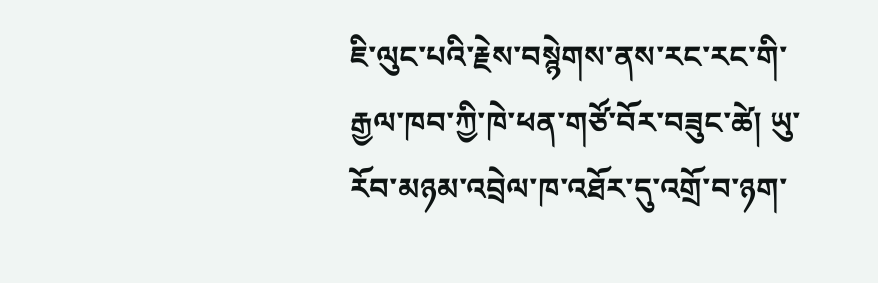ཇི་ལུང་པའི་རྗེས་བསྙེགས་ནས་རང་རང་གི་རྒྱལ་ཁབ་ཀྱི་ཁེ་ཕན་གཙོ་བོར་བཟུང་ཚེ། ཡུ་རོབ་མཉམ་འབྲེལ་ཁ་འཐོར་དུ་འགྲོ་བ་ཉག་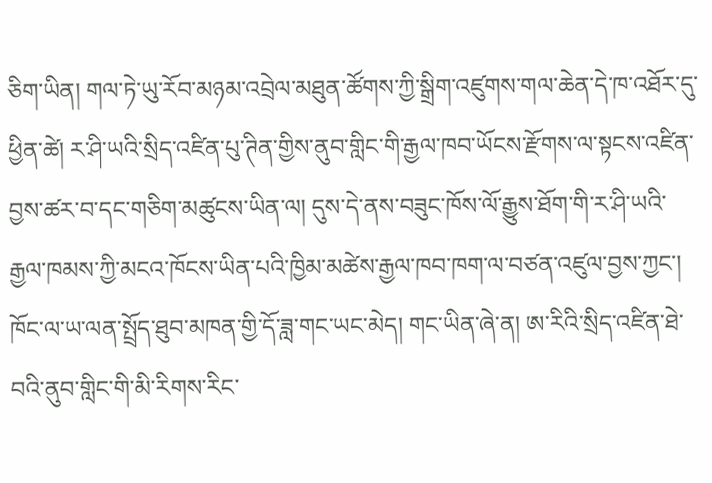ཅིག་ཡིན། གལ་ཏེ་ཡུ་རོབ་མཉམ་འབྲེལ་མཐུན་ཚོགས་ཀྱི་སྒྲིག་འཛུགས་གལ་ཆེན་དེ་ཁ་འཐོར་དུ་ཕྱིན་ཚེ། ར་ཤི་ཡའི་སྲིད་འཛིན་པུ་ཊིན་གྱིས་ནུབ་གླིང་གི་རྒྱལ་ཁབ་ཡོངས་རྫོགས་ལ་སྟངས་འཛིན་བྱས་ཚར་བ་དང་གཅིག་མཚུངས་ཡིན་ལ། དུས་དེ་ནས་བཟུང་ཁོས་ལོ་རྒྱུས་ཐོག་གི་ར་ཤི་ཡའི་རྒྱལ་ཁམས་ཀྱི་མངའ་ཁོངས་ཡིན་པའི་ཁྱིམ་མཚེས་རྒྱལ་ཁབ་ཁག་ལ་བཙན་འཛུལ་བྱས་ཀྱང་། ཁོང་ལ་ཡ་ལན་སྤྲོད་ཐུབ་མཁན་གྱི་དོ་ཟླ་གང་ཡང་མེད། གང་ཡིན་ཞེ་ན། ཨ་རིའི་སྲིད་འཛིན་ཐེ་བའི་ནུབ་གླིང་གི་མི་རིགས་རིང་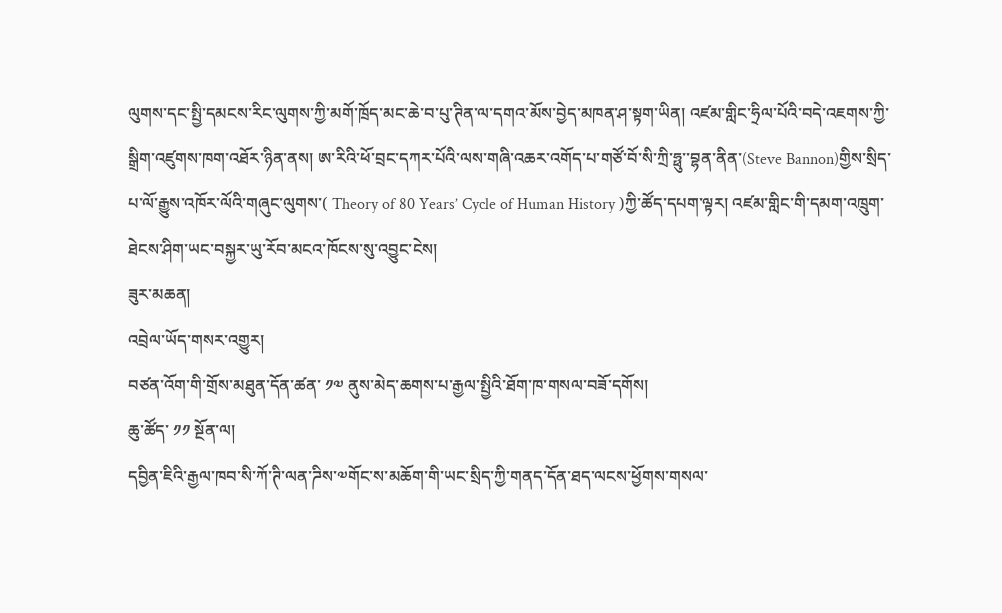ལུགས་དང་སྤྱི་དམངས་རིང་ལུགས་ཀྱི་མགོ་ཁྲོད་མང་ཆེ་བ་པུ་ཊིན་ལ་དགའ་མོས་བྱེད་མཁན་ཤ་སྟག་ཡིན། འཛམ་གླིང་ཧྲིལ་པོའི་བདེ་འཇགས་ཀྱི་སྒྲིག་འཛུགས་ཁག་འཐོར་ཉིན་ནས། ཨ་རིའི་ཕོ་བྲང་དཀར་པོའི་ལས་གཞི་འཆར་འགོད་པ་གཙོ་བོ་སི་ཀྲི་ཧྥུ་་བྷན་ནིན་(Steve Bannon)གྱིས་སྲིད་པ་ལོ་རྒྱུས་འཁོར་ལོའི་གཞུང་ལུགས་( Theory of 80 Years’ Cycle of Human History )ཀྱི་ཚོད་དཔག་ལྟར། འཛམ་གླིང་གི་དམག་འཁྲུག་ཐེངས་ཤིག་ཡང་བསྐྱར་ཡུ་རོབ་མངའ་ཁོངས་སུ་འབྱུང་ངེས།
ཟུར་མཆན།
འབྲེལ་ཡོད་གསར་འགྱུར།
བཙན་འོག་གི་གྲོས་མཐུན་དོན་ཚན་ ༡༧ ནུས་མེད་ཆགས་པ་རྒྱལ་སྤྱིའི་ཐོག་ཁ་གསལ་བཟོ་དགོས།
ཆུ་ཚོད་ ༡༡ སྔོན་ལ།
དབྱིན་ཇིའི་རྒྱལ་ཁབ་སི་ཀོ་ཊི་ལན་ཌིས་༧གོང་ས་མཆོག་གི་ཡང་སྲིད་ཀྱི་གནད་དོན་ཐད་ལངས་ཕྱོགས་གསལ་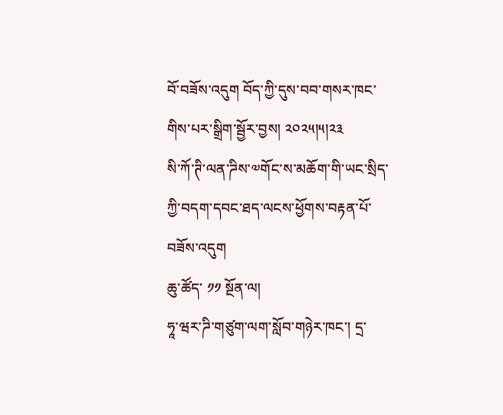བོ་བཟོས་འདུག བོད་ཀྱི་དུས་བབ་གསར་ཁང་གིས་པར་སྒྲིག་སྦྱོར་བྱས། ༢༠༢༥།༥།༢༣
སི་ཀོ་ཊི་ལན་ཌིས་༧གོང་ས་མཆོག་གི་ཡང་སྲིད་ཀྱི་བདག་དབང་ཐད་ལངས་ཕྱོགས་བརྟན་པོ་བཟོས་འདུག
ཆུ་ཚོད་ ༡༡ སྔོན་ལ།
ཧཱ་ཝར་ཌི་གཙུག་ལག་སློབ་གཉེར་ཁང་། དྲ་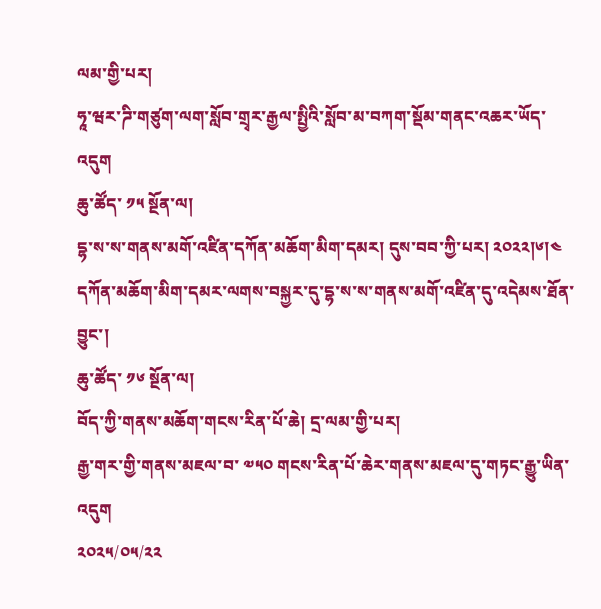ལམ་གྱི་པར།
ཧཱ་ཝར་ཌི་གཙུག་ལག་སློབ་གྲྭར་རྒྱལ་སྤྱིའི་སློབ་མ་བཀག་སྡོམ་གནང་འཆར་ཡོད་འདུག
ཆུ་ཚོད་ ༡༥ སྔོན་ལ།
དྷ་ས་ས་གནས་མགོ་འཛིན་དཀོན་མཆོག་མིག་དམར། དུས་བབ་ཀྱི་པར། ༢༠༢༢།༦།༤
དཀོན་མཆོག་མིག་དམར་ལགས་བསྐྱར་དུ་དྷ་ས་ས་གནས་མགོ་འཛིན་དུ་འདེམས་ཐོན་བྱུང་།
ཆུ་ཚོད་ ༡༦ སྔོན་ལ།
བོད་ཀྱི་གནས་མཆོག་གངས་རིན་པོ་ཆེ། དྲ་ལམ་གྱི་པར།
རྒྱ་གར་གྱི་གནས་མཇལ་བ་ ༧༥༠ གངས་རིན་པོ་ཆེར་གནས་མཇལ་དུ་གཏང་རྒྱུ་ཡིན་འདུག
༢༠༢༥/༠༥/༢༢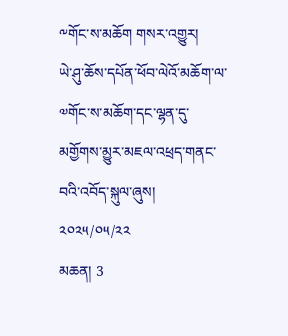༸གོང་ས་མཆོག གསར་འགྱུར།
ཡེ་ཤུ་ཆོས་དཔོན་ཕོབ་ལེའོ་མཆོག་ལ་༧གོང་ས་མཆོག་དང་ལྷན་དུ་མགྱོགས་མྱུར་མཇལ་འཕྲད་གནང་བའི་འབོད་སྐུལ་ཞུས།
༢༠༢༥/༠༥/༢༢
མཆན། 3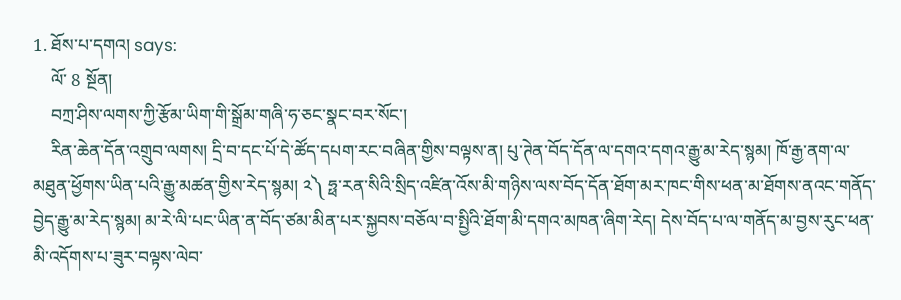1. ཐོས་པ་དགའ། says:
    ལོ་ 8 སྔོན།
    བཀྲ་ཤིས་ལགས་ཀྱི་རྩོམ་ཡིག་གི་སྒྲོམ་གཞི་ཧ་ཅང་སྣང་བར་སོང་།
    རིན་ཆེན་དོན་འགྲུབ་ལགས། དྲི་བ་དང་པོ་དེ་ཚོད་དཔག་རང་བཞིན་གྱིས་བལྟས་ན། པུ་ཊེན་བོད་དོན་ལ་དགའ་དགའ་རྒྱུ་མ་རེད་སྙམ། ཁོ་རྒྱ་ནག་ལ་མཐུན་ཕྱོགས་ཡིན་པའི་རྒྱུ་མཚན་གྱིས་རེད་སྙམ། ༢༽ ཧྥ་རན་སིའི་སྲིད་འཛིན་འོས་མི་གཉིས་ལས་བོད་དོན་ཐོག་མར་ཁང་གིས་ཕན་མ་ཐོགས་ནའང་གནོད་བྱེད་རྒྱུ་མ་རེད་སྙམ། མ་རེ་ལི་པང་ཡིན་ན་བོད་ཙམ་མིན་པར་སྐྱབས་བཅོལ་བ་སྤྱིའི་ཐོག་མི་དགའ་མཁན་ཞིག་རེད། དེས་བོད་པ་ལ་གནོད་མ་བྱས་རུང་ཕན་མི་འདོགས་པ་ཟུར་བལྟས་ལེབ་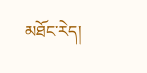མཐོང་རེད།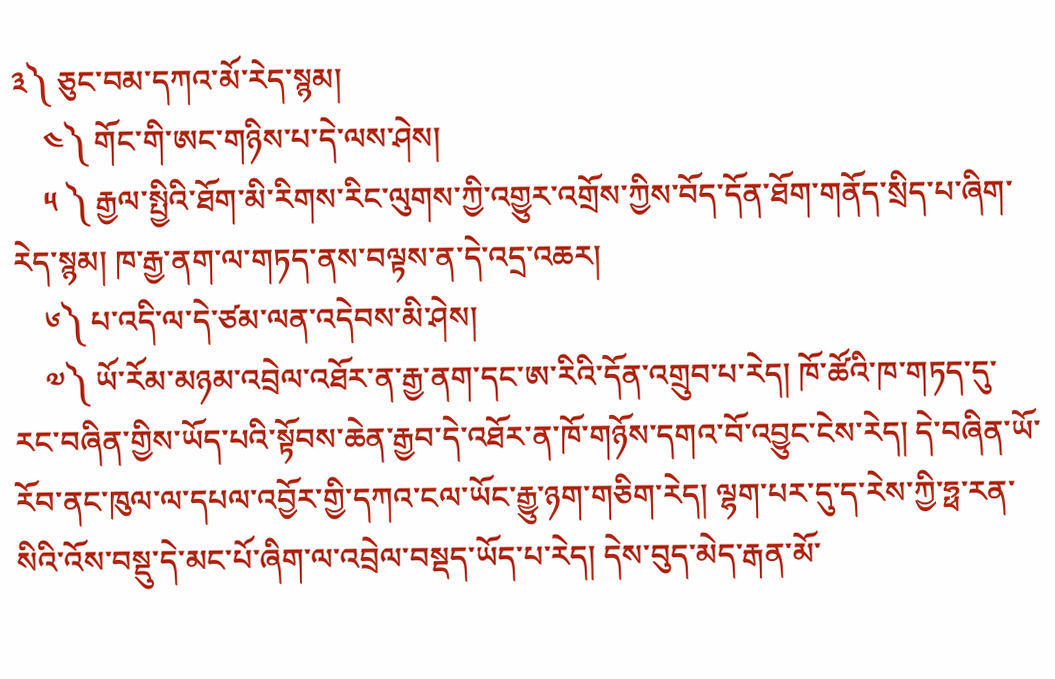༣༽ ཅུང་བམ་དཀའ་མོ་རེད་སྙམ།
    ༤༽ གོང་གི་ཨང་གཉིས་པ་དེ་ལས་ཤེས།
    ༥ ༽ རྒྱལ་སྤྱིའི་ཐོག་མི་རིགས་རིང་ལུགས་ཀྱི་འགྱུར་འགྲོས་ཀྱིས་བོད་དོན་ཐོག་གནོད་སྲིད་པ་ཞིག་རེད་སྙམ། ཁ་རྒྱ་ནག་ལ་གཏད་ནས་བལྟས་ན་དེ་འདྲ་འཆར།
    ༦༽ པ་འདི་ལ་དེ་ཙམ་ལན་འདེབས་མི་ཤེས།
    ༧༽ ཡོ་རོམ་མཉམ་འབྲེལ་འཐོར་ན་རྒྱ་ནག་དང་ཨ་རིའི་དོན་འགྲུབ་པ་རེད། ཁོ་ཚོའི་ཁ་གཏད་དུ་རང་བཞིན་གྱིས་ཡོད་པའི་སྟོབས་ཆེན་རྒྱབ་དེ་འཐོར་ན་ཁོ་གཉོས་དགའ་བོ་འབྱུང་ངེས་རེད། དེ་བཞིན་ཡོ་རོབ་ནང་ཁུལ་ལ་དཔལ་འབྱོར་གྱི་དཀའ་ངལ་ཡོང་རྒྱུ་ཉག་གཅིག་རེད། ལྷག་པར་དུ་ད་རེས་ཀྱི་ཧྥ་རན་སིའི་འོས་བསྡུ་དེ་མང་པོ་ཞིག་ལ་འབྲེལ་བསྡད་ཡོད་པ་རེད། དེས་བུད་མེད་རྒན་མོ་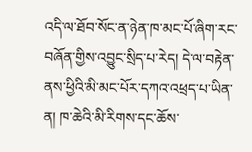འདི་ལ་ཐོབ་སོང་ན་ཉེན་ཁ་མང་པོ་ཞིག་རང་བཞོན་གྱིས་འབྱུང་སྲིད་པ་རེད། དེ་ལ་བརྟེན་ནས་ཕྱིའི་མི་མང་པོར་དཀའ་འཕྲད་པ་ཡིན་ན། ཁ་ཆེའི་མི་རིགས་དང་ཆོས་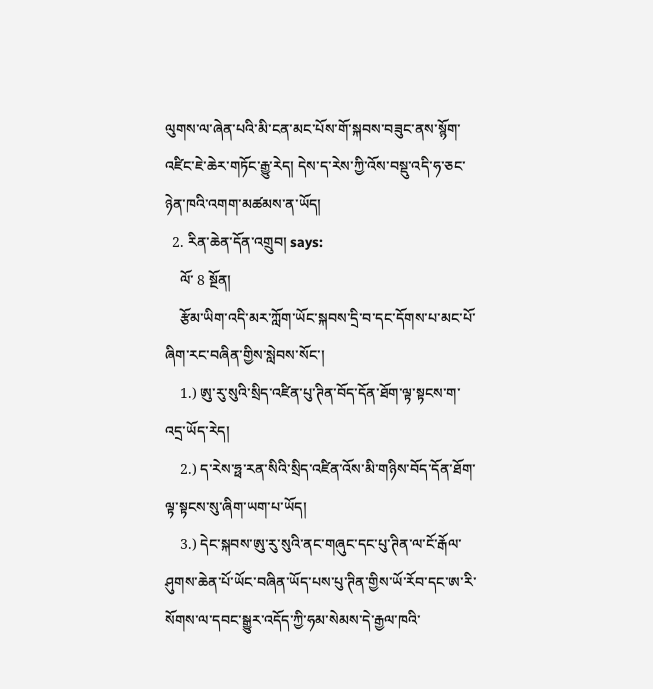ལུགས་ལ་ཞེན་པའི་མི་ངན་མང་པོས་གོ་སྐབས་བཟུང་ནས་སྙོག་འཛིང་ཇེ་ཆེར་གཏོང་རྒྱུ་རེད། དེས་ད་རེས་ཀྱི་འོས་བསྡུ་འདི་ཧ་ཅང་ཉེན་ཁའི་འགག་མཚམས་ན་ཡོད།
  2. རིན་ཆེན་དོན་འགྲུབ། says:
    ལོ་ 8 སྔོན།
    རྩོམ་ཡིག་འདི་མར་ཀློག་ཡོང་སྐབས་དྲི་བ་དང་དོགས་པ་མང་པོ་ཞིག་རང་བཞིན་གྱིས་སླེབས་སོང་།
    1.) ཨུ་རུ་སུའི་སྲིད་འཛིན་པུ་ཊིན་བོད་དོན་ཐོག་ལྟ་སྟངས་ག་འདྲ་ཡོད་རེད།
    2.) ད་རེས་ཧྥ་རན་སིའི་སྲིད་འཛིན་འོས་མི་གཉིས་བོད་དོན་ཐོག་ལྟ་སྟངས་སུ་ཞིག་ཡག་པ་ཡོད།
    3.) དེང་སྐབས་ཨུ་རུ་སུའི་ནང་གཞུང་དང་པུ་ཊིན་ལ་ངོ་རྒོལ་ཤུགས་ཆེན་པོ་ཡོང་བཞིན་ཡོད་པས་པུ་ཊིན་གྱིས་ཡོ་རོབ་དང་ཨ་རི་སོགས་ལ་དབང་སྒྱུར་འདོད་ཀྱི་ཧམ་སེམས་དེ་རྒྱལ་ཁའི་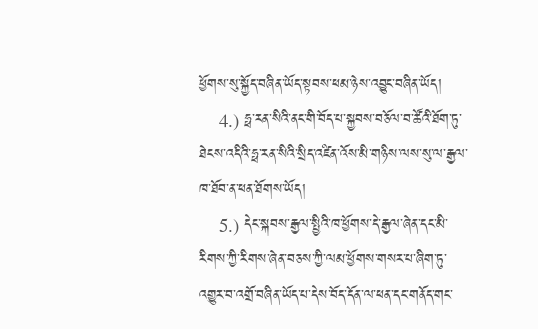ཕྱོགས་སུ་སྐྱོད་བཞིན་ཡོད་སྟབས་ཕམ་ཉེས་འབྱུང་བཞིན་ཡོད།
    4.) ཧྥ་རན་སིའི་ནང་གི་བོད་པ་སྐྱབས་བཅོལ་བ་ཚོའི་ཐོག་ཏུ་ཐེངས་འདིའི་ཧྥ་རན་སིའི་སྲིད་འཛིན་འོས་མི་གཉིས་ལས་སུ་ལ་རྒྱལ་ཁ་ཐོབ་ན་ཕན་ཐོགས་ཡོད།
    5.) དེང་སྐབས་རྒྱལ་སྤྱིའི་ཁ་ཕྱོགས་དེ་རྒྱལ་ཞེན་དང་མི་རིགས་ཀྱི་རིགས་ཞེན་བཅས་ཀྱི་ལམ་ཕྱོགས་གསར་པ་ཞིག་ཏུ་འགྱུར་བ་འགྲོ་བཞིན་ཡོད་པ་དེས་བོད་དོན་ལ་ཕན་དང་གནོད་གང་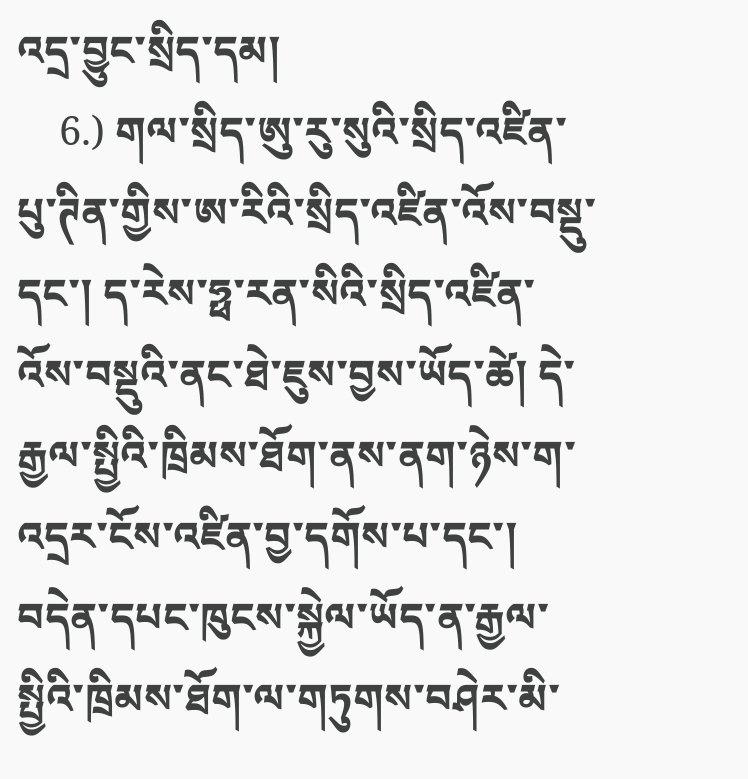འདྲ་བྱུང་སྲིད་དམ།
    6.) གལ་སྲིད་ཨུ་རུ་སུའི་སྲིད་འཛིན་པུ་ཊིན་གྱིས་ཨ་རིའི་སྲིད་འཛིན་འོས་བསྡུ་དང་། ད་རེས་ཧྥ་རན་སིའི་སྲིད་འཛིན་འོས་བསྡུའི་ནང་ཐེ་ཇུས་བྱས་ཡོད་ཚེ། དེ་རྒྱལ་སྤྱིའི་ཁྲིམས་ཐོག་ནས་ནག་ཉེས་ག་འདྲར་ངོས་འཛིན་བྱ་དགོས་པ་དང་། བདེན་དཔང་ཁུངས་སྐྱེལ་ཡོད་ན་རྒྱལ་སྤྱིའི་ཁྲིམས་ཐོག་ལ་གཏུགས་བཤེར་མི་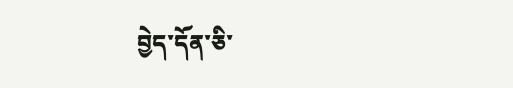བྱེད་དོན་ཅི་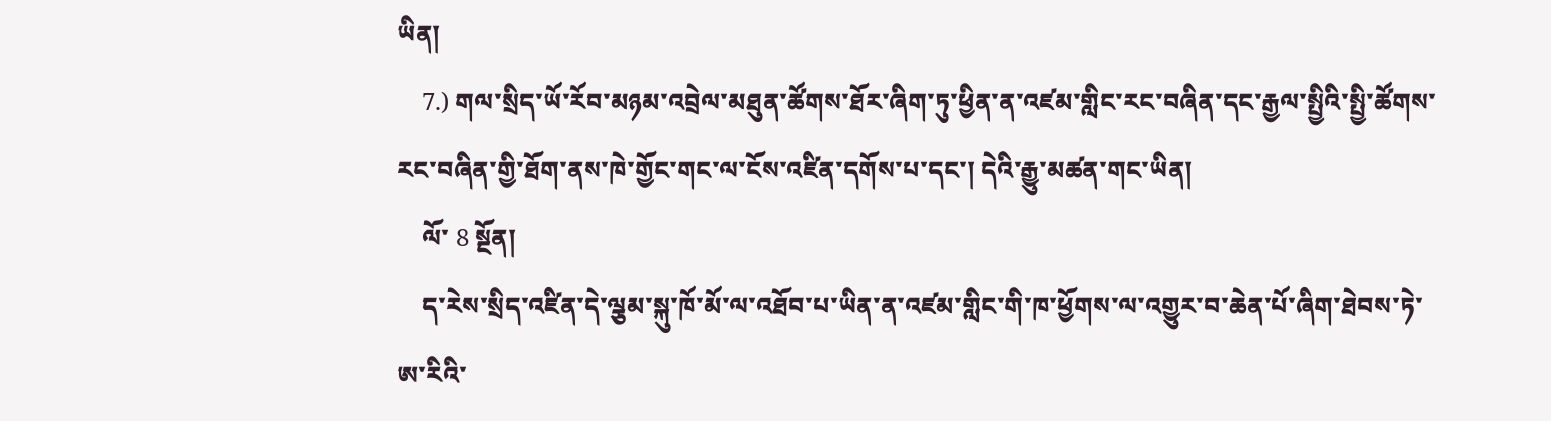ཡིན།
    7.) གལ་སྲིད་ཡོ་རོབ་མཉམ་འབྲེལ་མཐུན་ཚོགས་ཐོར་ཞིག་ཏུ་ཕྱིན་ན་འཛམ་གླིང་རང་བཞིན་དང་རྒྱལ་སྤྱིའི་སྤྱི་ཚོགས་རང་བཞིན་གྱི་ཐོག་ནས་ཁེ་གྱོང་གང་ལ་ངོས་འཛིན་དགོས་པ་དང་། དེའི་རྒྱུ་མཚན་གང་ཡིན།
    ལོ་ 8 སྔོན།
    ད་རེས་སྲིད་འཛིན་དེ་ལྕམ་སྐུ་ཁོ་མོ་ལ་འཐོབ་པ་ཡིན་ན་འཛམ་གླིང་གི་ཁ་ཕྱོགས་ལ་འགྱུར་བ་ཆེན་པོ་ཞིག་ཐེབས་ཏེ་ཨ་རིའི་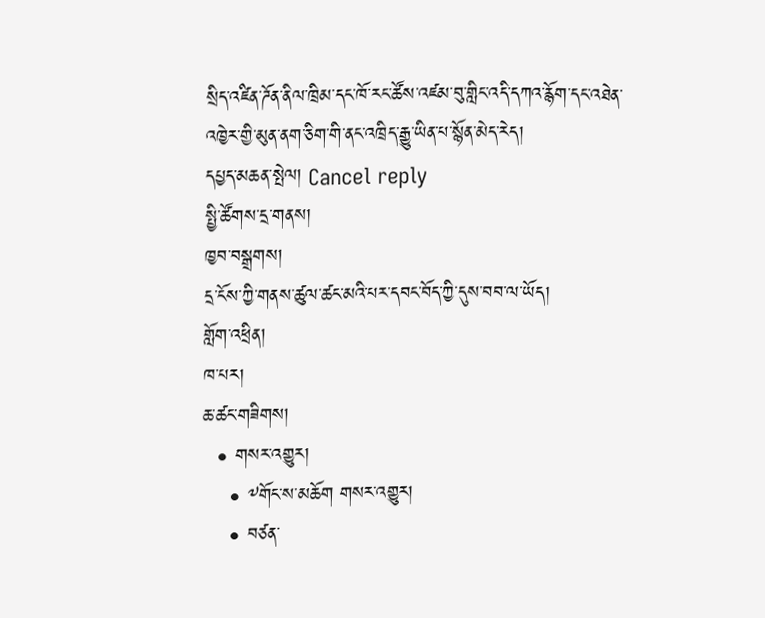སྲིད་འཛིན་ཌོན་ནིལ་ཁྲིམ་དང་ཁོ་རང་ཚོས་འཛམ་བུ་གླིང་འདི་དཀའ་རྙོག་དང་འཐེན་འཁྱེར་གྱི་མུན་ནག་ཅིག་གི་ནང་འཁྲིད་རྒྱུ་ཡིན་པ་སྙོན་མེད་རེད།
དཔྱད་མཆན་སྤེལ། Cancel reply
སྤྱི་ཚོགས་དྲ་གནས།
ཁྱབ་བསྒྲགས།
དྲ་ངོས་ཀྱི་གནས་ཚུལ་ཚང་མའི་པར་དབང་བོད་ཀྱི་དུས་བབ་ལ་ཡོད།
གློག་འཕྲིན།
ཁ་པར།
ཆ་ཚང་གཟིགས།
  • གསར་འགྱུར།
    • ༸གོང་ས་མཆོག གསར་འགྱུར།
    • བཙན་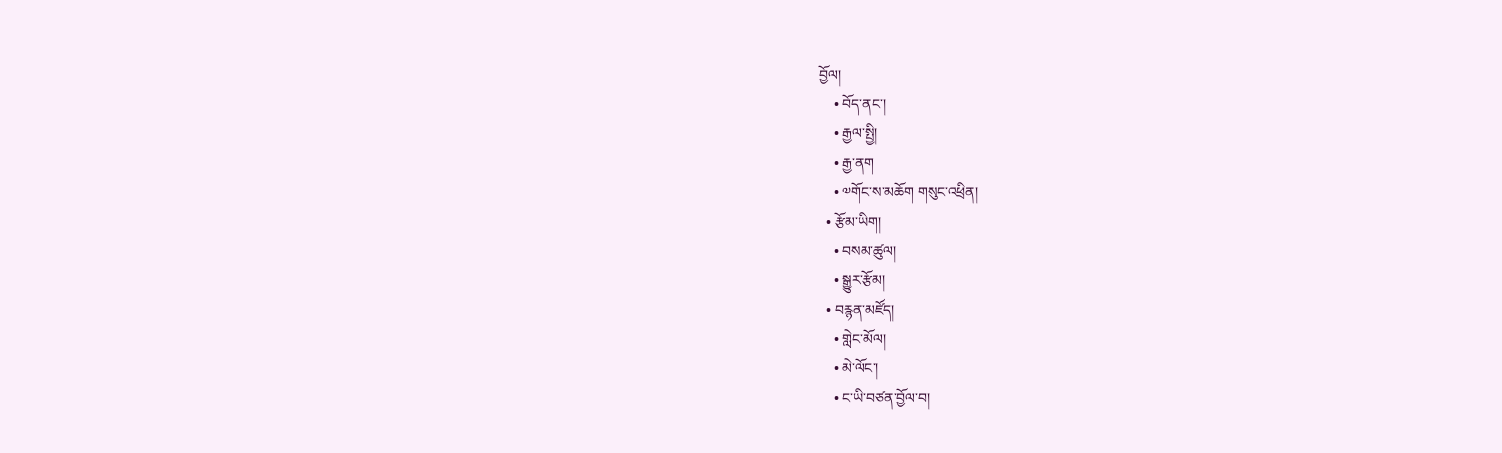བྱོལ།
    • བོད་ནང་།
    • རྒྱལ་སྤྱི།
    • རྒྱ་ནག
    • ༧གོང་ས་མཆོག གསུང་འཕྲིན།
  • རྩོམ་ཡིག།
    • བསམ་ཚུལ།
    • སྒྱུར་རྩོམ།
  • བརྙན་མཛོད།
    • གླེང་མོལ།
    • མེ་ལོང་།
    • ང་ཡི་བཙན་བྱོལ་བ།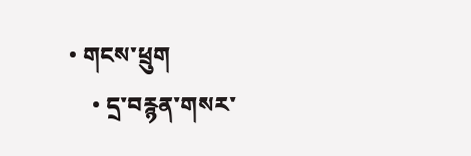• གངས་ཕྲུག
    • དྲ་བརྙན་གསར་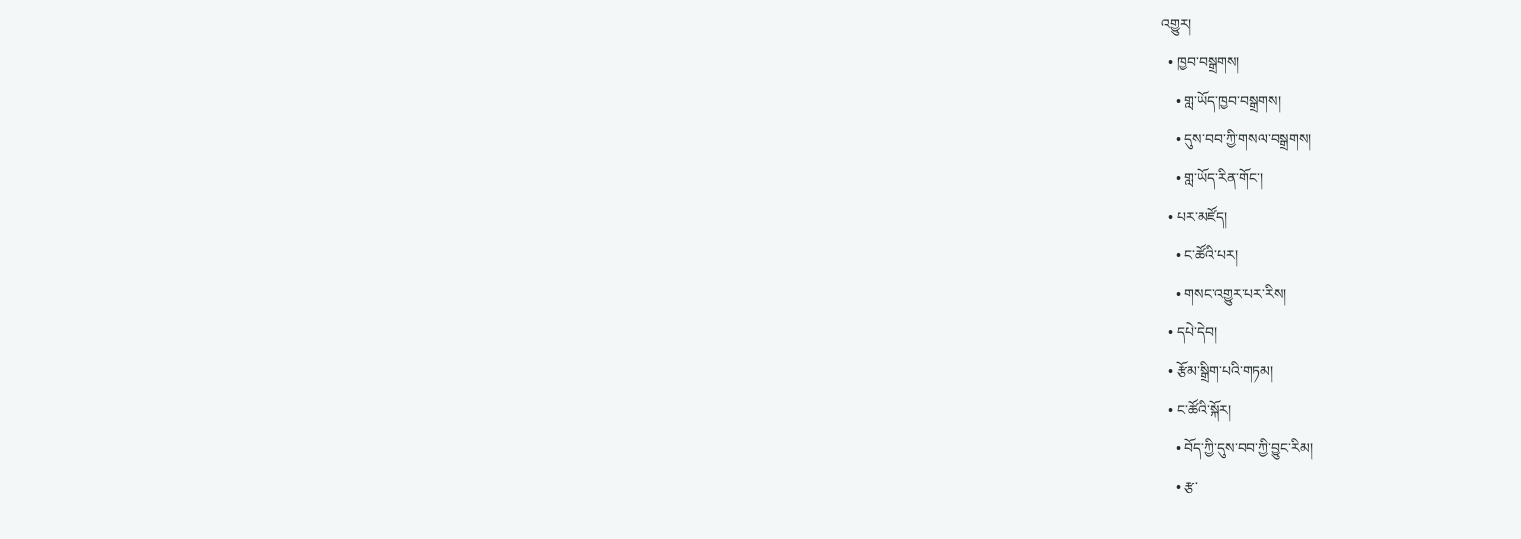འགྱུར།
  • ཁྱབ་བསྒྲགས།
    • གླ་ཡོད་ཁྱབ་བསྒྲགས།
    • དུས་བབ་ཀྱི་གསལ་བསྒྲགས།
    • གླ་ཡོད་རིན་གོང་།
  • པར་མཛོད།
    • ང་ཚོའི་པར།
    • གསང་འགྱུར་པར་རིས།
  • དཔེ་དེབ།
  • རྩོམ་སྒྲིག་པའི་གཏམ།
  • ང་ཚོའི་སྐོར།
    • བོད་ཀྱི་དུས་བབ་ཀྱི་བྱུང་རིམ།
    • རྩ་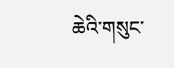ཆེའི་གསུང་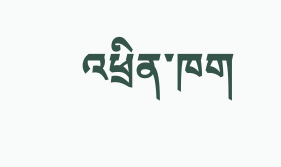འཕྲིན་ཁག